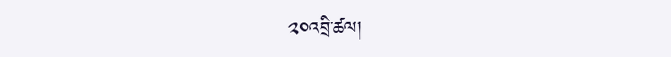༢༠འབྲི་ཚལ།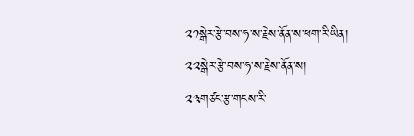༢༡སྒེར་རྩེ་བས་ཧ་ས་རྗེས་ནོན་ས་ཕག་རི་ཡིན།
༢༢སྒེར་རྩེ་བས་ཧ་ས་རྗེས་ནོན་ས།
༢༣གཙང་རྩ་གངས་རི་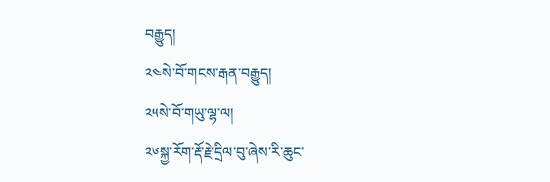བརྒྱུད།
༢༤སེ་བོ་གངས་རྒན་བརྒྱུད།
༢༥སེ་བོ་གཡུ་ལྷ་ལ།
༢༦སྐྱ་རོག་རྡོ་རྗེ་དྲིལ་བུ་ཞེས་རི་ཆུང་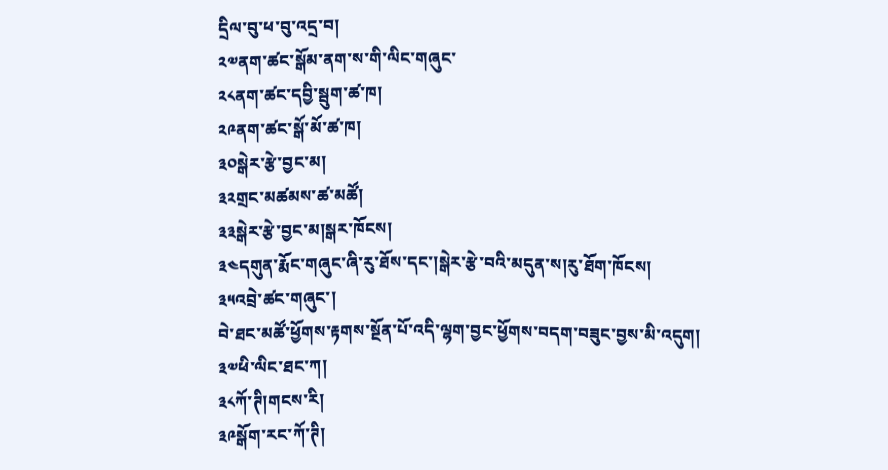དྲིལ་བུ་ཕ་བུ་འདྲ་བ།
༢༧ནག་ཚང་སྒོམ་ནག་ས་གི་ལིང་གཞུང་
༢༨ནག་ཚང་དབྱི་སྦུག་ཚ་ཁ།
༢༩ནག་ཚང་སྒོ་མོ་ཚ་ཁ།
༣༠སྒེར་རྩེ་བྱང་མ།
༣༢གྲང་མཚམས་ཚ་མཚོ།
༣༣སྒེར་རྩེ་བྱང་མ།སྒར་ཁོངས།
༣༤དགུན་རྨོང་གཞུང་ཞི་རུ་ཐོས་དང་།སྒེར་རྩེ་བའི་མདུན་ས།རུ་ཐོག་ཁོངས།
༣༥འབྲེ་ཚང་གཞུང་།
བེ་ཐང་མཚོ་ཕྱོགས་རྟགས་སྔོན་པོ་འདི་ལྷག་བྱང་ཕྱོགས་བདག་བཟུང་བྱས་མི་འདུག།
༣༧ཕི་ལིང་ཐང་ཀ།
༣༨ཀོ་ཊི།གངས་རི།
༣༩སྒོག་རང་ཀོ་ཊི།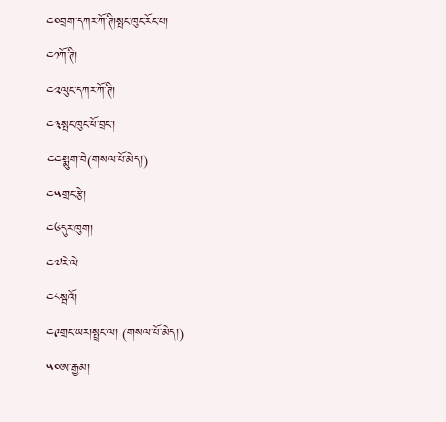༤༠བྲག་དཀར་ཀོ་ཊི།སྤང་ཁུང་རོང་པ།
༤༡ཀོ་ཊི།
༤༢ལུང་དཀར་ཀོ་ཊི།
༤༣སྤང་ཁུང་ཕོ་བྲང་།
༤༤སྨུག་བེ(གསལ་པོ་མེད།)
༤༥གྲང་རྩེ།
༤༦དུར་ཁུག།
༤༧རེ་ལེ
༤༨སྦའོ།
༤༩གྲང་ཡར།སྤྲང་ལ། (གསལ་པོ་མེད།)
༥༠ཨ་རྒྱམ།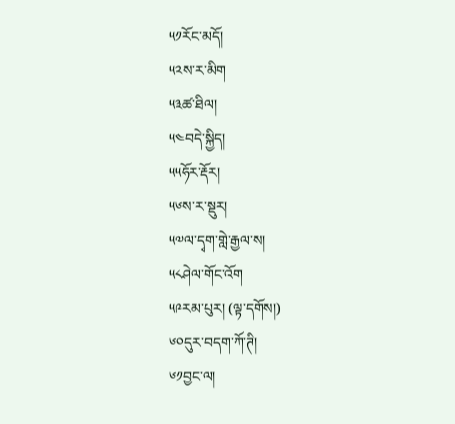༥༡རོང་མདོ།
༥༢ས་ར་མིག
༥༣ཚ་ཐིལ།
༥༤བདེ་སྐྱིད།
༥༥ཧོར་རྡོར།
༥༦ས་ར་སྡུར།
༥༧ལ་དྭག་གླེ་རྒྱལ་ས།
༥༨ཤེལ་གོང་འོག
༥༩རམ་པུར། (ལྟ་དགོས།)
༦༠དུར་བདག་ཀོ་ཊི།
༦༡བྱང་ལ།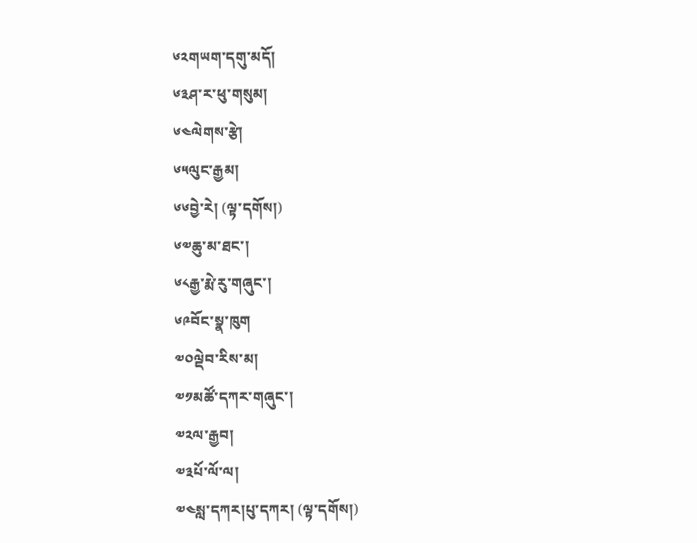༦༢གཡག་དགུ་མདོ།
༦༣ཤ་ར་ཕུ་གསུམ།
༦༤ལེགས་རྩེ།
༦༥ལུང་རྒྱམ།
༦༦བྱེ་རེ། (ལྟ་དགོས།)
༦༧ཆུ་མ་ཐང་།
༦༨རྒྱ་རྨེ་རུ་གཞུང་།
༦༩བོང་སྣ་ཁུག
༧༠ལྡེབ་རིས་མ།
༧༡མཚོ་དཀར་གཞུང་།
༧༢ལ་རྒྱབ།
༧༣པོ་ལོ་ལ།
༧༤སླ་དཀར།པུ་དཀར། (ལྟ་དགོས།)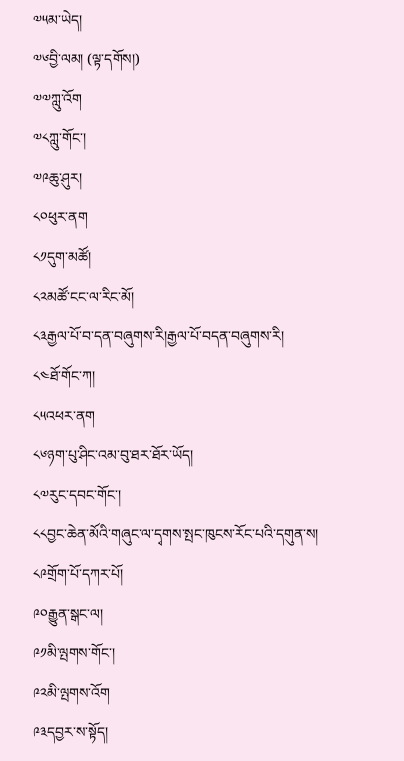༧༥མ་ཡེད།
༧༦བྱི་ལམ། (ལྟ་དགོས།)
༧༧ཀླུ་འོག
༧༨ཀླུ་གོང་།
༧༩ཆུ་ཤུར།
༨༠ཕུར་ནག
༨༡དུག་མཚོ།
༨༢མཚོ་ངང་ལ་རིང་མོ།
༨༣རྒྱལ་པོ་བ་དན་བཞུགས་རི།རྒྱལ་པོ་བདན་བཞུགས་རི།
༨༤ཐོ་གོང་ཀ།
༨༥འཕར་ནག
༨༦ཉག་པུ་ཤིང་འམ་བུ་ཐར་ཐོར་ཡོད།
༨༧རུང་དབང་གོང་།
༨༨བྱང་ཆེན་མོའི་གཞུང་ལ་དྭགས་སྤང་ཁུངས་རོང་པའི་དགུན་ས།
༨༩གྲོག་པོ་དཀར་པོ།
༩༠རྒྱུན་སྒང་ལ།
༩༡མི་ལྤགས་གོང་།
༩༢མི་ལྤགས་འོག
༩༣དབྱར་ས་སྟོད།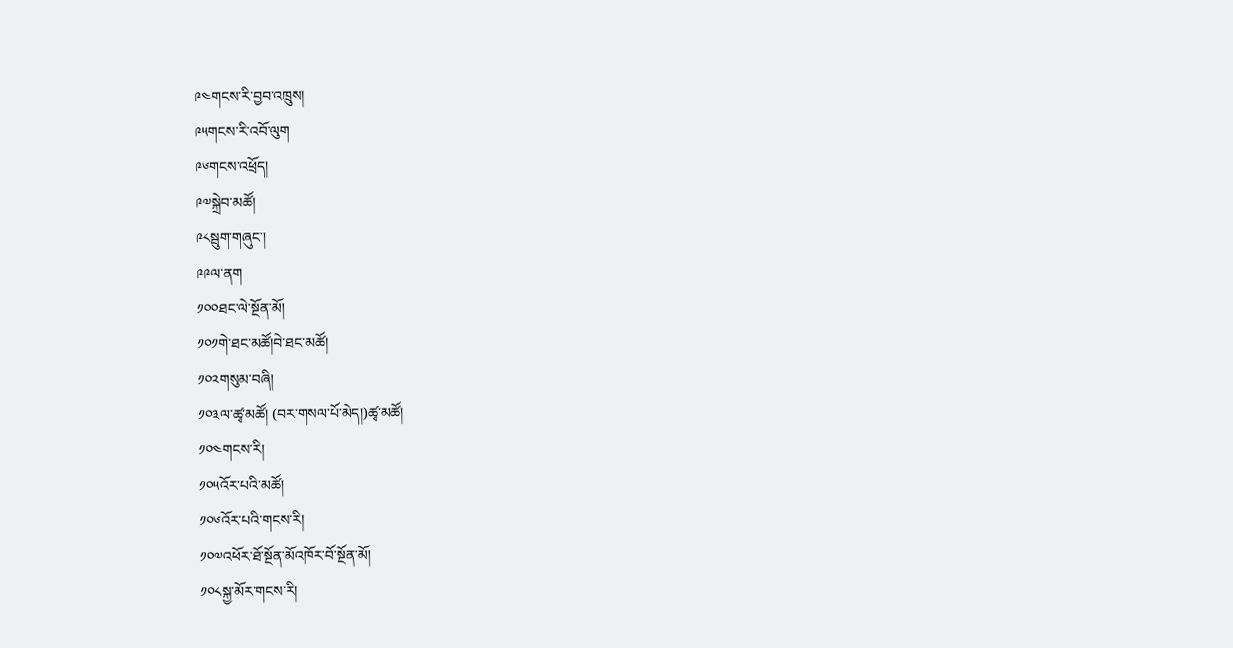༩༤གངས་རི་བྱབ་འཁྲུས།
༩༥གངས་རི་འབོ་ལུག
༩༦གངས་འཕྲོད།
༩༧སྐྲེབ་མཚོ།
༩༨སྦུག་གཞུང་།
༩༩ལ་ནག
༡༠༠ཐང་ལེ་སྔོན་མོ།
༡༠༡གེ་ཐང་མཚོ།བེ་ཐང་མཚོ།
༡༠༢གསུམ་བཞི།
༡༠༣ལ་ཚྭ་མཚོ། (བར་གསལ་པོ་མེད།)ཚྭ་མཚོ།
༡༠༤གངས་རི།
༡༠༥འོར་པའི་མཚོ།
༡༠༦འོར་པའི་གངས་རི།
༡༠༧འཕོར་ཐོ་སྔོན་མོའཁོར་བོ་སྔོན་མོ།
༡༠༨སྐྱ་མོར་གངས་རི།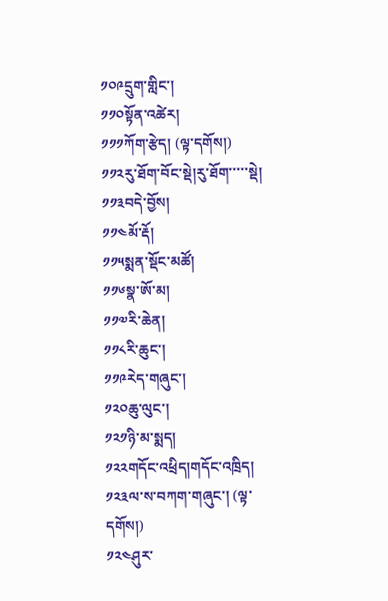༡༠༩དྲུག་གླིང་།
༡༡༠སྟོན་འཚེར།
༡༡༡ཀོག་རྩེད། (ལྟ་དགོས།)
༡༡༢རུ་ཐོག་བོང་སྡེ།རུ་ཐོག་་་་་སྡེ།
༡༡༣བདེ་བྱོས།
༡༡༤མོ་རྡོ།
༡༡༥སྨན་སྡོང་མཚོ།
༡༡༦སྣ་ཨོ་མ།
༡༡༧རི་ཆེན།
༡༡༨རི་ཆུང་།
༡༡༩རེད་གཞུང་།
༡༢༠ཆུ་ལུང་།
༡༢༡ཉི་མ་སྨད།
༡༢༢གདོང་འཕྲིད།གདོང་འཁྲིད།
༡༢༣ལ་ས་བཀག་གཞུང་། (ལྟ་དགོས།)
༡༢༤ཤུར་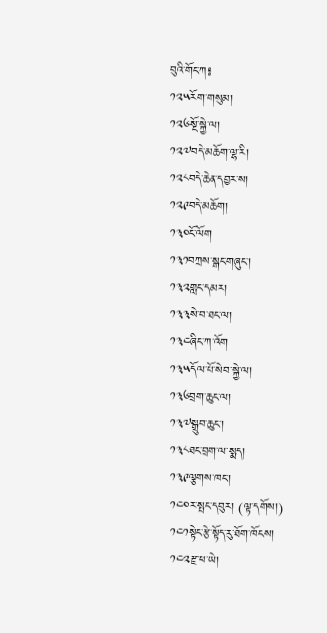བུའི་གོང་ཀ༔
༡༢༥རོག་གསུམ།
༡༢༦སྔོ་སྐྱེ་ལ།
༡༢༧བདེ་མཆོག་ལྷ་རི།
༡༢༨བདེ་ཆེན་དབྱར་ས།
༡༢༩བདེ་མཆོག།
༡༣༠ངོ་ལོག
༡༣༡བཀྲས་སྒང་གཞུང་།
༡༣༢གླང་དམར།
༡༣༣སེ་བ་ཐང་ལ།
༡༣༤ཞིང་ཀ་འོག
༡༣༥དོལ་པོ་སེབ་སྐྱེ་ལ།
༡༣༦བྲག་ཆུང་ལ།
༡༣༧སྒྲུབ་ཆུང་།
༡༣༨ཐང་བྲག་ལ་སྨད།
༡༣༩ལྕགས་ཁང་།
༡༤༠ར་སྤང་དབུར། (ལྟ་དགོས།)
༡༤༡སྟེང་རྩེ་སྟོད་རུ་ཐོག་ཁོངས།
༡༤༢རྫ་ཕ་ཡེ།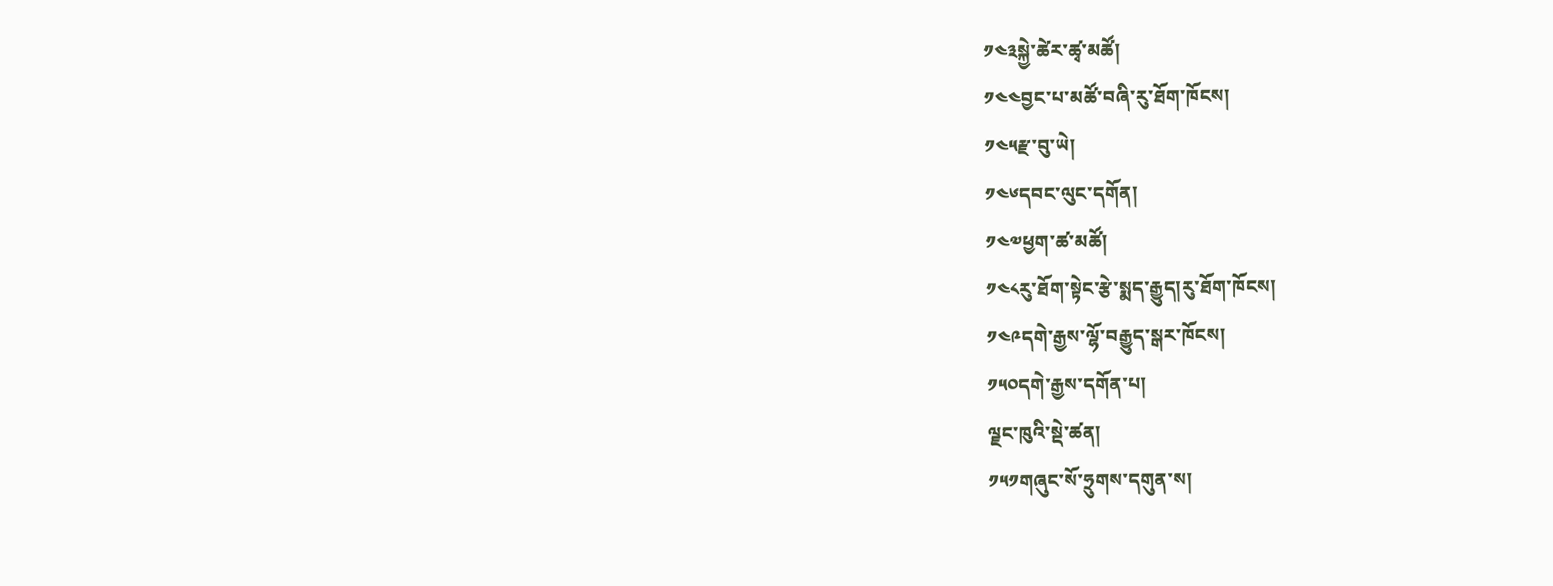༡༤༣སྐྱེ་ཚེར་ཚྭ་མཚོ།
༡༤༤བྱང་པ་མཚོ་བཞི་རུ་ཐོག་ཁོངས།
༡༤༥རྫ་བུ་ཡེ།
༡༤༦དབང་ལུང་དགོན།
༡༤༧ཕྱག་ཚ་མཚོ།
༡༤༨རུ་ཐོག་སྟེང་རྩེ་སྨད་རྒྱུད།རུ་ཐོག་ཁོངས།
༡༤༩དགེ་རྒྱས་ལྷོ་བརྒྱུད་སྒར་ཁོངས།
༡༥༠དགེ་རྒྱས་དགོན་པ།
ལྗང་ཁུའི་སྡེ་ཚན།
༡༥༡གཞུང་སོ་ཧྲུགས་དགུན་ས།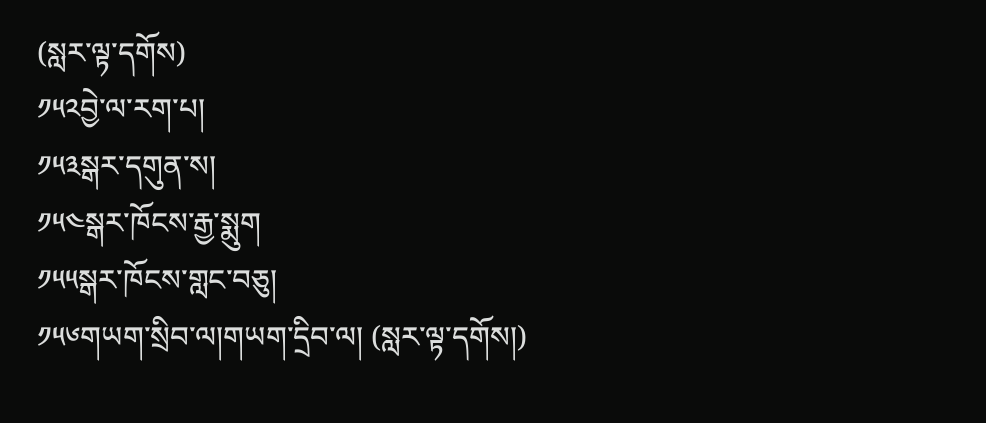(སླར་ལྟ་དགོས)
༡༥༢བྱེ་ལ་རག་པ།
༡༥༣སྒར་དགུན་ས།
༡༥༤སྒར་ཁོངས་རྒྱ་སྨུག
༡༥༥སྒར་ཁོངས་གླང་བཅུ།
༡༥༦གཡག་སྲིབ་ལ།གཡག་དྲིབ་ལ། (སླར་ལྟ་དགོས།)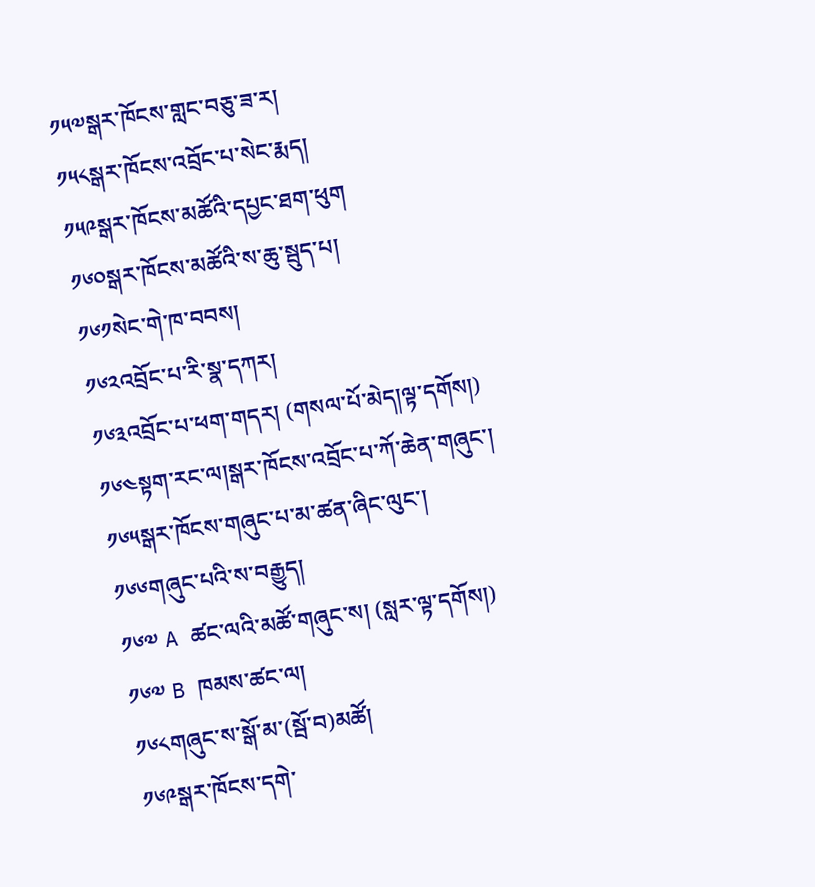༡༥༧སྒར་ཁོངས་གླང་བཅུ་ཟ་ར།
༡༥༨སྒར་ཁོངས་འབྲོང་པ་སེང་རྨད།
༡༥༩སྒར་ཁོངས་མཚོའི་དཔྱང་ཐག་ཕུག
༡༦༠སྒར་ཁོངས་མཚོའི་ས་ཆུ་སྦུད་པ།
༡༦༡སེང་གེ་ཁ་བབས།
༡༦༢འབྲོང་པ་རི་སྣ་དཀར།
༡༦༣འབྲོང་པ་ཕག་གདར། (གསལ་པོ་མེད།ལྟ་དགོས།)
༡༦༤སྟག་རང་ལ།སྒར་ཁོངས་འབྲོང་པ་ཀོ་ཆེན་གཞུང་།
༡༦༥སྒར་ཁོངས་གཞུང་པ་མ་ཚན་ཞིང་ལུང་།
༡༦༦གཞུང་པའི་ས་བརྒྱུད།
༡༦༧ A ཚང་ལའི་མཚོ་གཞུང་ས། (སླར་ལྟ་དགོས།)
༡༦༧ B ཁམས་ཚང་ལ།
༡༦༨གཞུང་ས་སྒོ་མ་(སྦོ་བ)མཚོ།
༡༦༩སྒར་ཁོངས་དགེ་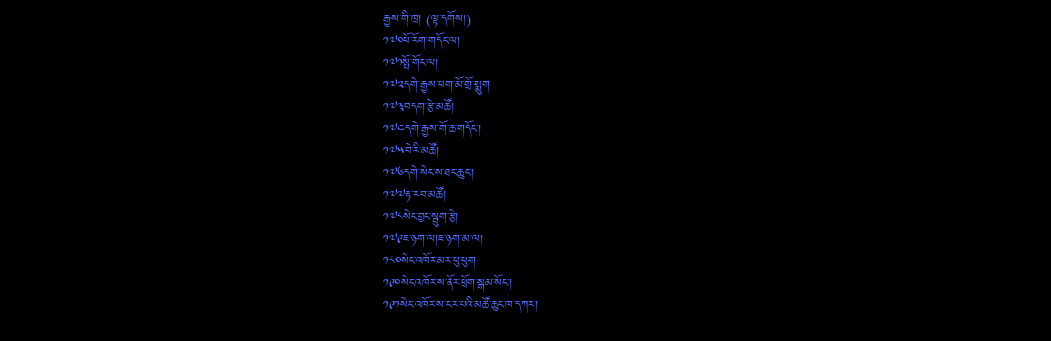རྒྱས་གི་ཁྲ། (ལྟ་དགོས།)
༡༧༠ཕོ་རོག་གདོང་ལ།
༡༧༡སྤོ་གོང་ལ།
༡༧༢དགེ་རྒྱས་ཕག་མོ་གྲོ་སྨུག
༡༧༣བདག་རྩེ་མཚོ།
༡༧༤དགེ་རྒྱས་གོ་ཆ་གདོང་།
༡༧༥བེ་རི་མཚོ།
༡༧༦དགེ་སེང་ས་ཐང་ཆུང་།
༡༧༧རྟ་རབ་མཚོ།
༡༧༨སེང་བྱང་སྦུག་རྩེ།
༡༧༩ཇ་ཉག་ལ།ཇ་ཉག་མ་ལ།
༡༨༠སེང་འཁོར་མར་ཕུ་ཕུག
༡༩༠སེང་འཁོར་ས་ནོར་ཕྲོག་སྒམ་སོང་།
༡༩༡སེང་འཁོར་ས་ངར་པའི་མཚོ་ཆུང་ཁ་དཀར།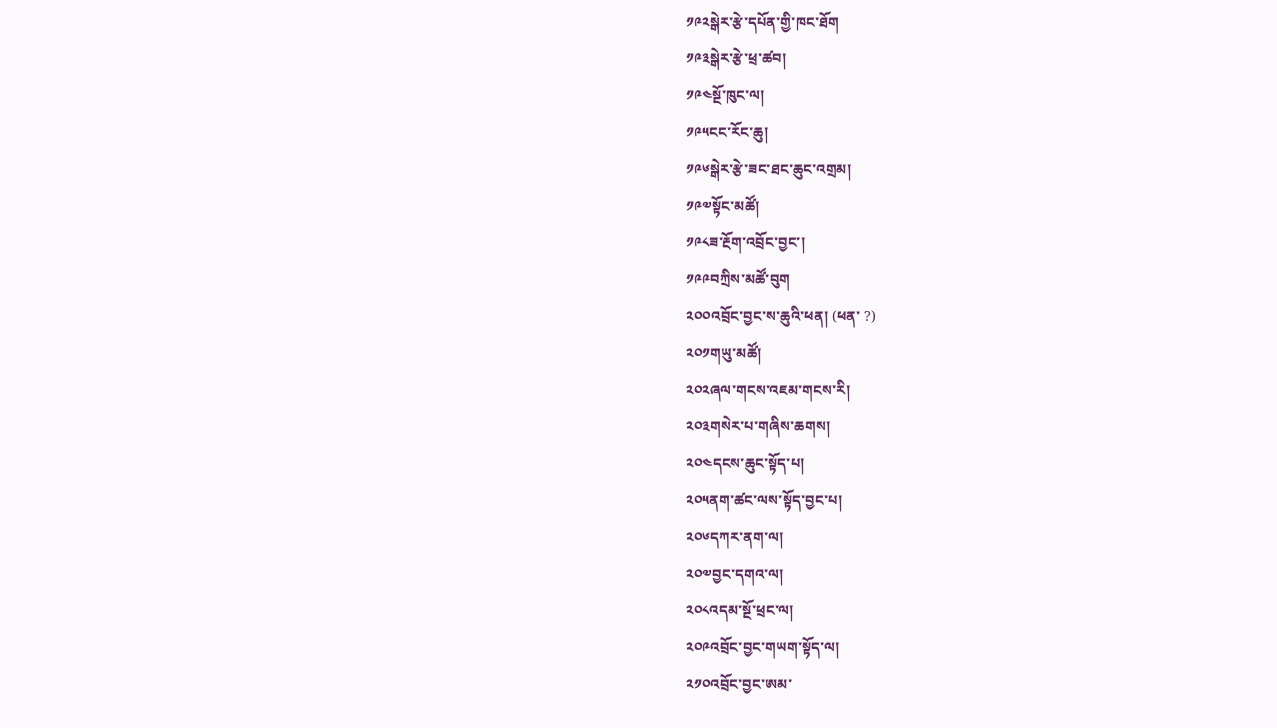༡༩༢སྒེར་རྩེ་དཔོན་གྱི་ཁང་ཐོག
༡༩༣སྒེར་རྩེ་ཕྲ་ཚབ།
༡༩༤སྔོ་ཁུང་ལ།
༡༩༥ངང་རོང་ཆུ།
༡༩༦སྒེར་རྩེ་ཟང་ཐང་ཆུང་འགྲམ།
༡༩༧སྟོང་མཚོ།
༡༩༨ཟ་རྔོག་འབྲོང་བྱང་།
༡༩༩བཀྲིས་མཚོ་བུག
༢༠༠འབྲོང་བྱང་ས་ཆུའི་ཕན། (ཕན་ ?)
༢༠༡གཡུ་མཚོ།
༢༠༢ཞལ་གངས་འཇམ་གངས་རི།
༢༠༣གསེར་པ་གཞིས་ཆགས།
༢༠༤དངས་ཆུང་སྟོད་པ།
༢༠༥ནག་ཚང་ལས་སྟོད་བྱང་པ།
༢༠༦དཀར་ནག་ལ།
༢༠༧བྱང་དགའ་ལ།
༢༠༨འདམ་སྔོ་ཕྲང་ལ།
༢༠༩འབྲོང་བྱང་གཡག་སྟོད་ལ།
༢༡༠འབྲོང་བྱང་ཨམ་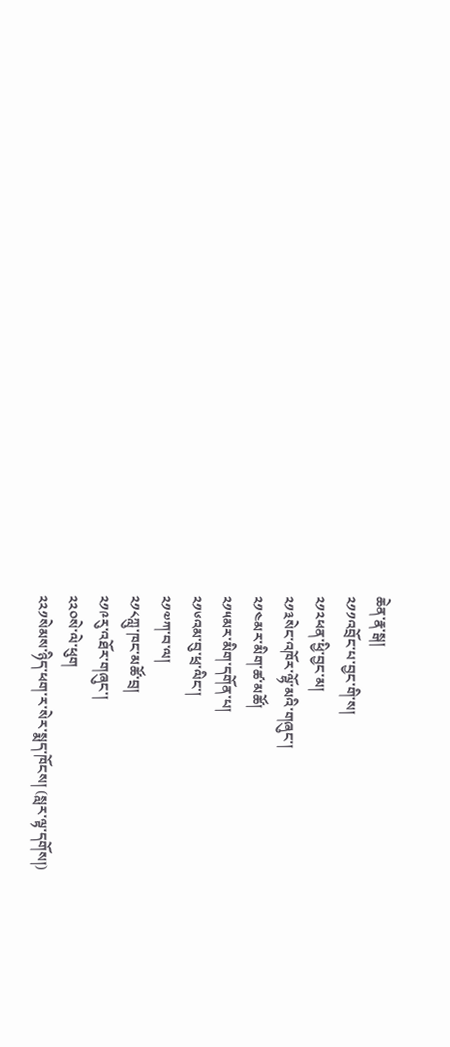ཆེན་རྣ་སྒ།
༢༡༡འབྲོང་པ་བྱང་གི་ས།
༢༡༢ཕན་ཕྱི་བྱང་མ།
༢༡༣སེང་འཁོར་ལྷོ་མའི་གཞུང་།
༢༡༤མར་མིག་ཚ་མཚོ།
༢༡༥མར་མིག་དགོན་པ།
༢༡༦འམ་བུ་ཕྲ་ལིང་།
༢༡༧ཀ་བ་ལ།
༢༡༨ཀླུ་ཁང་མཚོ་བྲ།
༢༡༩རུ་འཐོར་གཞུང་།
༢༢༠སེ་ལེ་ཕུག
༢༢༡སེམས་ཉིད་ཕག་ར་སེར་སྨད་ཁོངས། (སླར་ལྟ་དགོས།)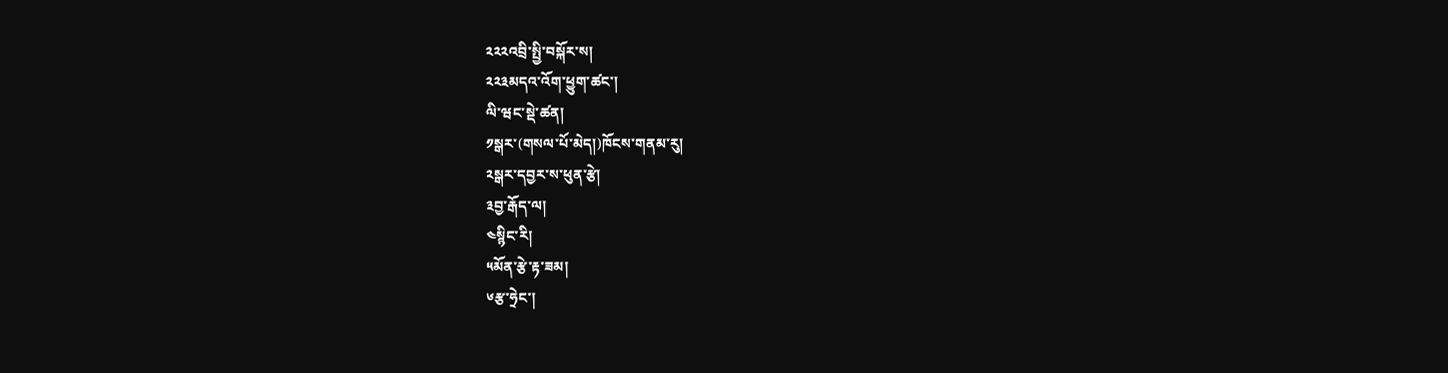༢༢༢འབྲི་སྤྱི་བསྐོར་ས།
༢༢༣མདའ་འོག་ཕྱུག་ཚང་།
ལི་ཝང་སྡེ་ཚན།
༡སྒར་(གསལ་པོ་མེད།)ཁོངས་གནམ་རུ།
༢སྒར་དབྱར་ས་ཕུན་རྩེ།
༣བྱ་རྒོད་ལ།
༤སྙིང་རི།
༥མོན་རྩེ་རྟ་ཟམ།
༦རྩ་ཧྲེང་།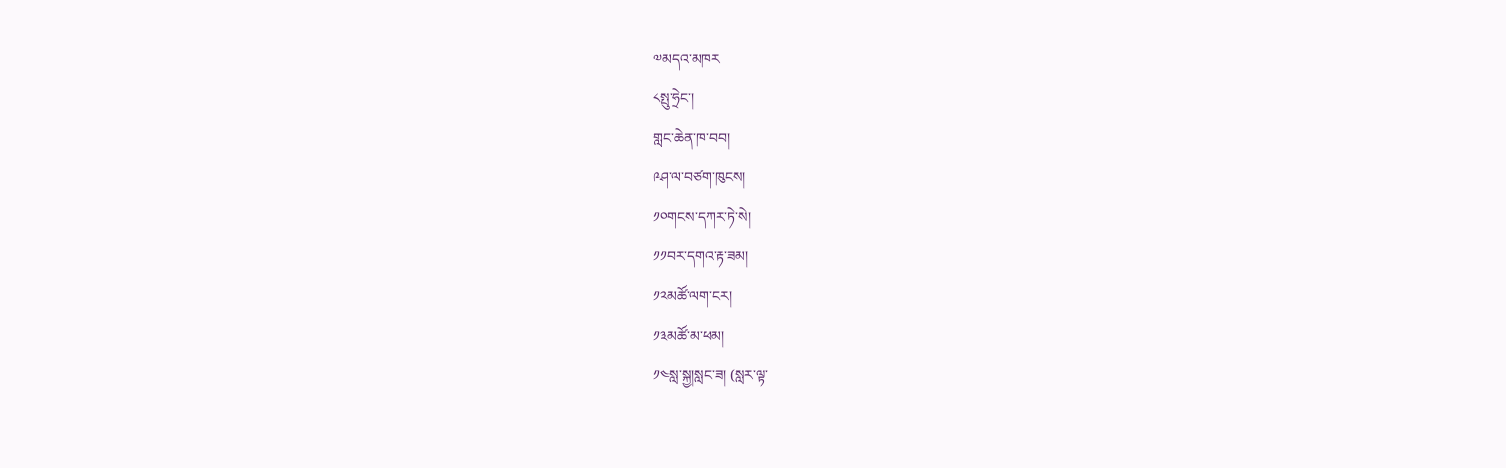༧མདའ་མཁར
༨སྤུ་ཧྲེང་།
གླང་ཆེན་ཁ་བབ།
༩ཤ་ལ་བཙག་ཁུངས།
༡༠གངས་དཀར་ཏེ་སེ།
༡༡བར་དགའ་རྟ་ཟམ།
༡༢མཚོ་ལག་ངར།
༡༣མཚོ་མ་ཕམ།
༡༤སླ་སྐྱ།སླང་ཟ། (སླར་ལྟ་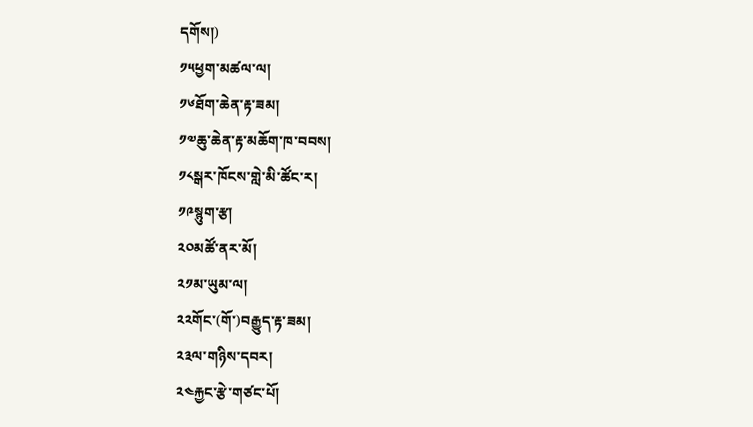དགོས།)
༡༥ཕྱག་མཚལ་ལ།
༡༦ཐོག་ཆེན་རྟ་ཟམ།
༡༧ཆུ་ཆེན་རྟ་མཆོག་ཁ་བབས།
༡༨སྒར་ཁོངས་གླེ་མི་ཚོང་ར།
༡༩སྙུག་རྩ།
༢༠མཚོ་ནར་མོ།
༢༡མ་ཡུམ་ལ།
༢༢གོང་(གོ་)བརྒྱུད་རྟ་ཟམ།
༢༣ལ་གཉིས་དབར།
༢༤རྐྱང་རྩེ་གཙང་པོ།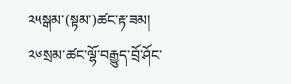༢༥སྒམ་(སྟམ་)ཚང་རྟ་ཟམ།
༢༦སྲམ་ཚང་ལྷོ་བརྒྱུད་བྲོ་ཤོང་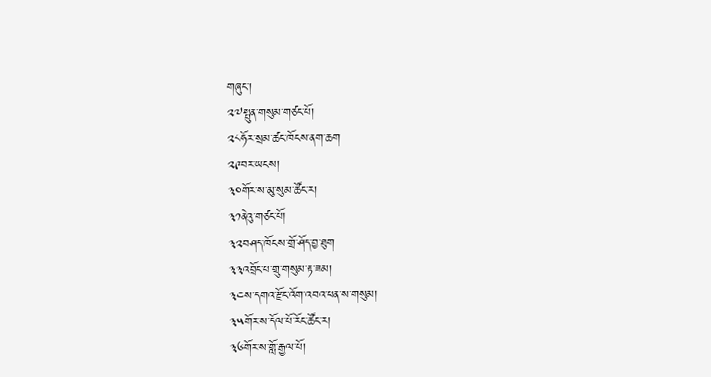གཞུང་།
༢༧སྤུན་གསུམ་གཙང་པོ།
༢༨ཧོར་སྲམ་ཚང་ཁོངས་ནག་ཆག
༢༩བར་ཡངས།
༣༠གོར་ས་མུ་སུམ་ཚོང་ར།
༣༡ནེའུ་གཙང་པོ།
༣༢བཤད་ཁོངས་གྲོ་ཤོད་བྱ་ཐུག
༣༣འབྲོང་པ་གྲུ་གསུམ་རྟ་ཟམ།
༣༤ས་དགའ་རྫོང་འོག་འབའ་ཕན་ས་གསུམ།
༣༥གོར་ས་དོལ་པོ་རོང་ཚོང་ར།
༣༦གོར་ས་གློ་རྒྱལ་པོ།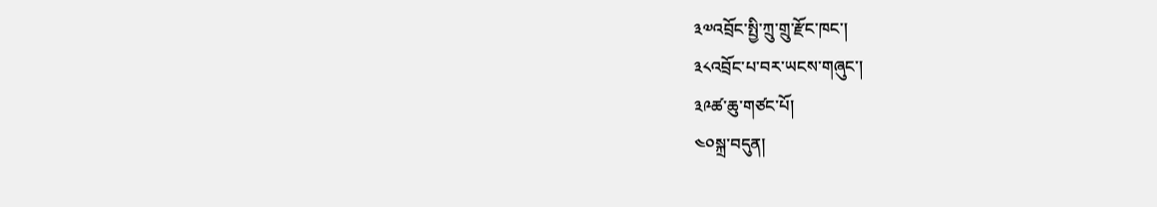༣༧འབྲོང་སྤྱི་ཀྲུ་གྲུ་རྫོང་ཁང་།
༣༨འབྲོང་པ་བར་ཡངས་གཞུང་།
༣༩ཚ་ཆུ་གཙང་པོ།
༤༠སྐྲ་བདུན།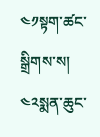༤༡སྟག་ཚང་སྒྲིགས་ས།
༤༢སྨན་ཆུང་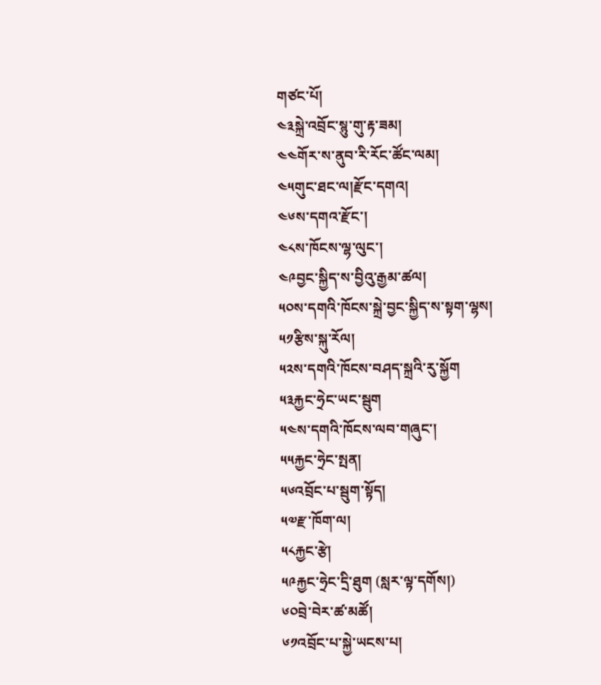གཙང་པོ།
༤༣སྐྲེ་འབྲོང་སྙུ་གུ་རྟ་ཟམ།
༤༤གོར་ས་ནུབ་རི་རོང་ཚོང་ལམ།
༤༥གུང་ཐང་ལ།རྫོང་དགའ།
༤༦ས་དགའ་རྫོང་།
༤༨ས་ཁོངས་ལྷ་ལུང་།
༤༩བྱང་སྐྱིད་ས་བྱིའུ་རྒྱམ་ཚལ།
༥༠ས་དགའི་ཁོངས་སྐྲེ་བྱང་སྐྱིད་ས་སྟག་ལྷས།
༥༡རྩིས་སྐུ་རོལ།
༥༢ས་དགའི་ཁོངས་བཤད་སྐྲའི་རུ་སྐྱོག
༥༣རྐྱང་ཧྲེང་ཡང་སྦུག
༥༤ས་དགའི་ཁོངས་ལབ་གཞུང་།
༥༥རྐྱང་ཧྲེང་སྤན།
༥༦འབྲོང་པ་སྦུག་སྟོད།
༥༧རྫ་ཁོག་ལ།
༥༨རྐྱང་རྩེ།
༥༩རྐྱང་ཧྲེང་དྲི་ཐུག (སླར་ལྟ་དགོས།)
༦༠བྲེ་བེར་ཚ་མཚོ།
༦༡འབྲོང་པ་སྐྱེ་ཡངས་པ།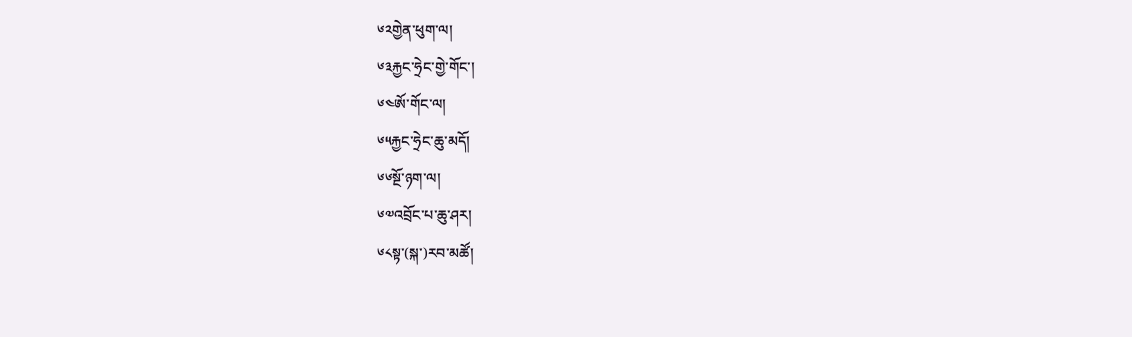༦༢གྱེན་ཕུག་ལ།
༦༣རྐྱང་ཧྲེང་གྱེ་གོང་།
༦༤ཨོ་གོང་ལ།
༦༥རྐྱང་ཧྲེང་ཆུ་མདོ།
༦༦སྔོ་ཉག་ལ།
༦༧འབྲོང་པ་ཆུ་ཤར།
༦༨སྟ་(སྐ་)རབ་མཚོ།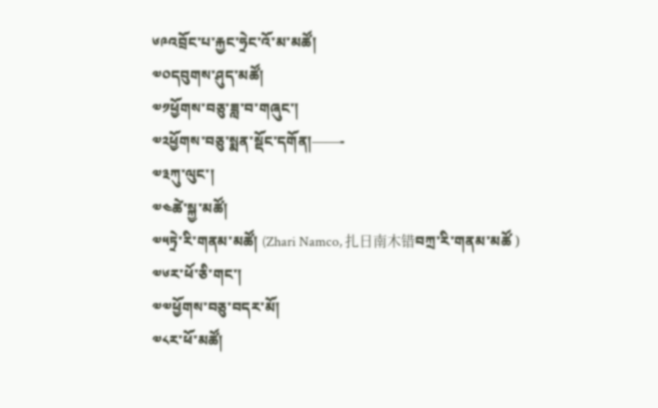༦༩འབྲོང་པ་རྐྱང་ཧྲེང་འོ་མ་མཚོ།
༧༠དབུགས་ཤུད་མཚོ།
༧༡ཕྱོགས་བཅུ་ཟླ་བ་གཞུང་།
༧༢ཕྱོགས་བཅུ་སྨན་སྡོང་དགོན།——-
༧༣ཀུ་ལུང་།
༧༤ཚེ་སྐྱ་མཚོ།
༧༥ཏྲེ་རི་གནམ་མཚོ། (Zhari Namco, 扎日南木错བཀྲ་རི་གནམ་མཚོ )
༧༦ར་ཕོ་ཅི་གང་།
༧༧ཕྱོགས་བཅུ་བདར་མོ།
༧༨ར་ཕོ་མཚོ།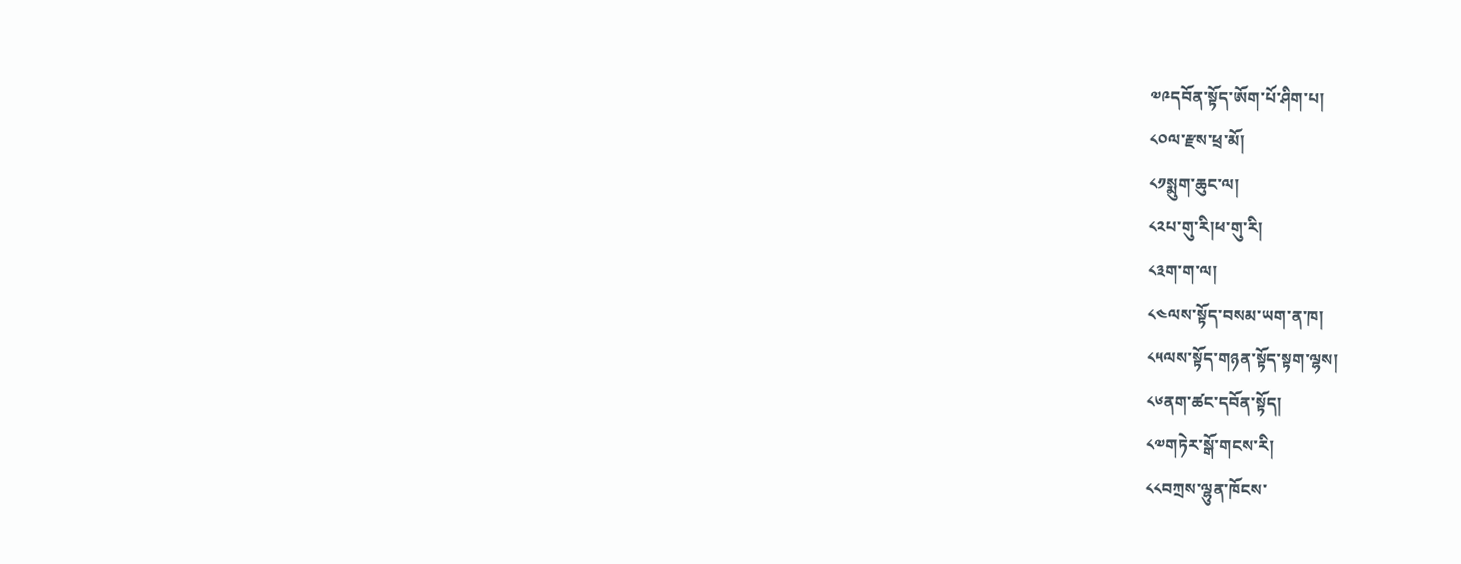༧༩དབོན་སྟོད་ཨོག་པོ་ཤིག་པ།
༨༠ལ་རྫས་ཕྲ་མོ།
༨༡སྨུག་ཆུང་ལ།
༨༢པ་གུ་རི།ཕ་གུ་རི།
༨༣ག་ག་ལ།
༨༤ལས་སྟོད་བསམ་ཡག་ན་ཁ།
༨༥ལས་སྟོད་གཉན་སྟོད་སྟག་ལྷས།
༨༦ནག་ཚང་དབོན་སྟོད།
༨༧གཏེར་སྒོ་གངས་རི།
༨༨བཀྲས་ལྷུན་ཁོངས་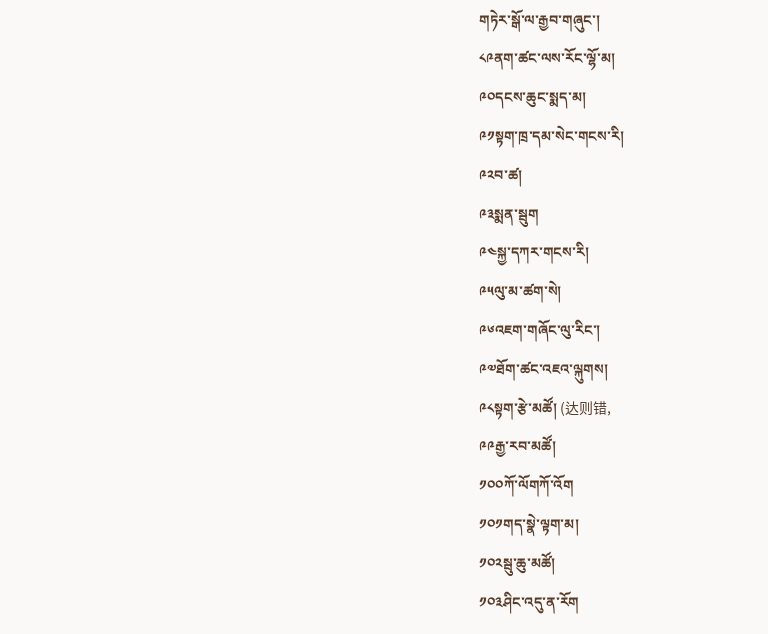གཏེར་སྒོ་ལ་རྒྱབ་གཞུང་།
༨༩ནག་ཚང་ལས་རོང་ལྷོ་མ།
༩༠དངས་ཆུང་སྨད་མ།
༩༡སྟག་ཁྲ་དམ་སེང་གངས་རི།
༩༢བ་ཚ།
༩༣སྨན་སྦུག
༩༤སྐྱ་དཀར་གངས་རི།
༩༥ལུ་མ་ཚག་སེ།
༩༦འཇག་གཞོང་ལུ་རིང་།
༩༧ཐོག་ཚང་འཇའ་ལྐུགས།
༩༨སྟག་རྩེ་མཚོ། (达则错,
༩༩རྒྱ་རབ་མཚོ།
༡༠༠ཀོ་ལོགཀོ་འོག
༡༠༡གད་སྣེ་ལྟག་མ།
༡༠༢སྦུ་ཆུ་མཚོ།
༡༠༣ཤིང་འདུ་ན་རོག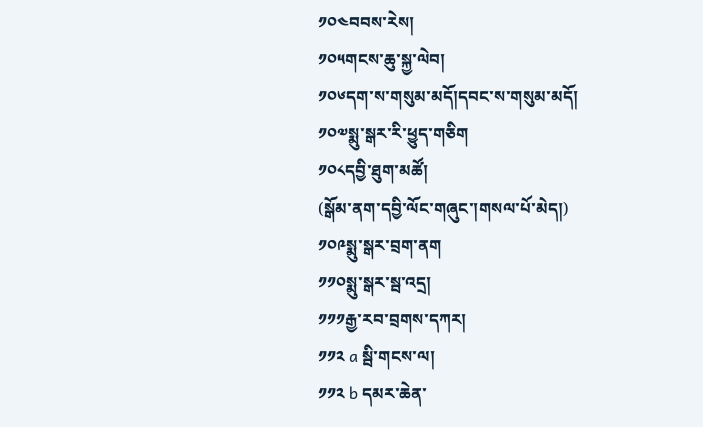༡༠༤བབས་རེས།
༡༠༥གངས་ཆུ་སྐྱ་ལེབ།
༡༠༦དག་ས་གསུམ་མདོ།དབང་ས་གསུམ་མདོ།
༡༠༧སྨུ་སྒར་རི་ཕྱུད་གཅིག
༡༠༨དབྱི་ཐུག་མཚོ།
(སྒོམ་ནག་དབྱི་ལོང་གཞུང་།གསལ་པོ་མེད།)
༡༠༩སྨུ་སྒར་བྲག་ནག
༡༡༠སྨུ་སྒར་སྦ་འདྲ།
༡༡༡རྒྱ་རབ་བྲགས་དཀར།
༡༡༢ a སྦི་གངས་ལ།
༡༡༢ b དམར་ཆེན་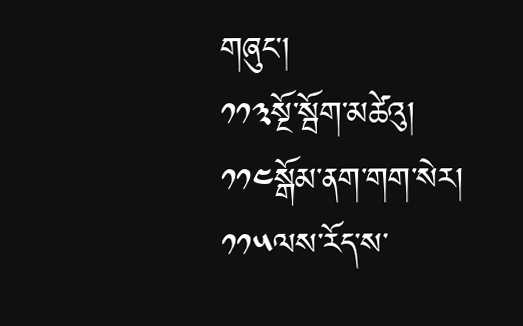གཞུང་།
༡༡༣སྔོ་སྦོག་མཚེའུ།
༡༡༤སྒོམ་ནག་གག་སེར།
༡༡༥ལས་རོད་ས་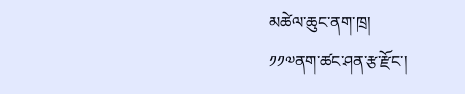མཚེལ་ཆུང་ནག་ཁྲ།
༡༡༧ནག་ཚང་ཤན་རྩ་རྫོང་།